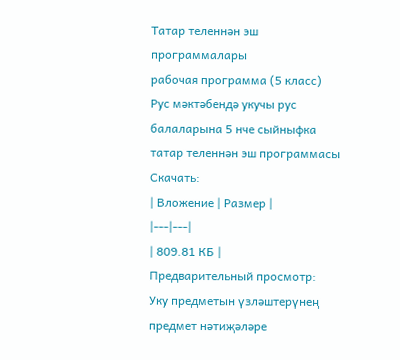Татар теленнән эш программалары
рабочая программа (5 класс)
Рус мәктәбендә укучы рус балаларына 5 нче сыйныфка татар теленнән эш программасы
Скачать:
| Вложение | Размер |
|---|---|
| 809.81 КБ |
Предварительный просмотр:
Уку предметын үзләштерүнең предмет нәтиҗәләре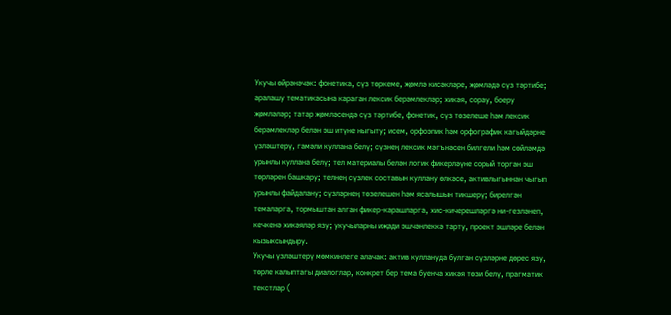Укучы өйрәнәчәк: фонетика, сүз төркеме, җөмлә кисәкләре, җөмләдә сүз тәртибе; аралашу тематикасына караган лексик берәмлекләр; хикәя, сорау, боеру җөмләләр; татар җөмләсендә сүз тәртибе, фонетик, сүз төзелеше һәм лексик берәмлекләр белән эш итүне ныгыту; исем, орфоэпик һәм орфографик кагыйдәрне үзләштерү, гамәли куллана белү; сүзнең лексик мәгънәсен билгели һәм сөйләмдә урынлы куллана белү; тел материалы белән логик фикерләүне сорый торган эш төрләрен башкару; телнең сүзлек составын куллану өлкәсе, активлыгыннан чыгып урынлы файдалану; сүзләрнең төзелешен һәм ясалышын тикшерү; бирелгән темаларга, тормыштан алган фикер-карашларга, хис-кичерешләргә ни-гезләнеп, кечкенә хикәяләр язу; укучыларны иҗади эшчәнлеккә тарту, проект эшләре белән кызыксындыру.
Укучы үзләштерү мөмкинлеге алачак: актив куллануда булган сүзләрне дөрес язу, төрле калыптагы диалоглар, конкрет бер тема буенча хикәя төзи белү, прагматик текстлар (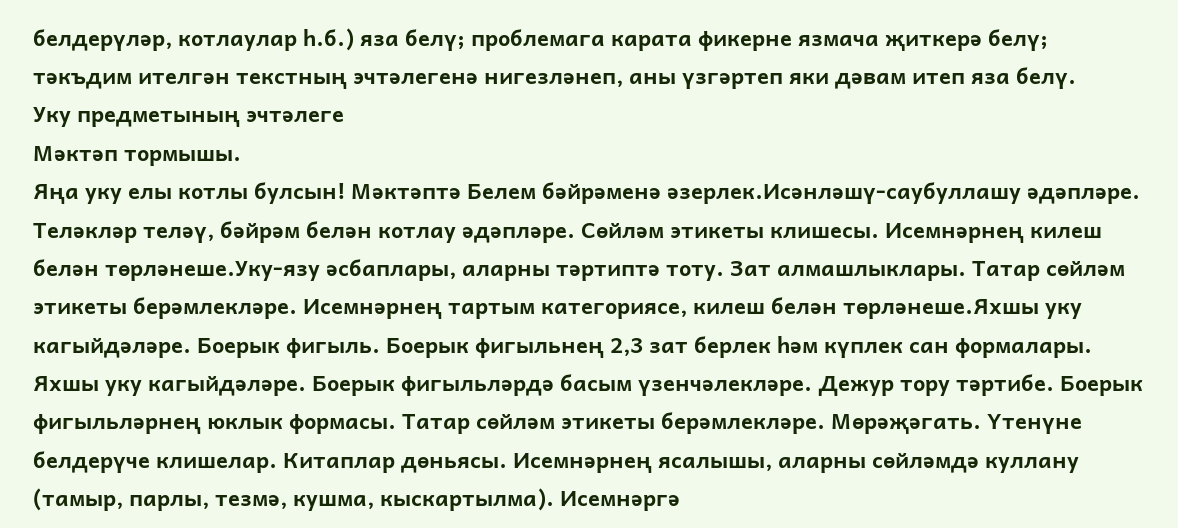белдерүләр, котлаулар һ.б.) яза белү; проблемага карата фикерне язмача җиткерә белү; тәкъдим ителгән текстның эчтәлегенә нигезләнеп, аны үзгәртеп яки дәвам итеп яза белү.
Уку предметының эчтәлеге
Мәктәп тормышы.
Яңа уку елы котлы булсын! Мәктәптә Белем бәйрәменә әзерлек.Исәнләшү-саубуллашу әдәпләре. Теләкләр теләү, бәйрәм белән котлау әдәпләре. Сөйләм этикеты клишесы. Исемнәрнең килеш белән төрләнеше.Уку-язу әсбаплары, аларны тәртиптә тоту. Зат алмашлыклары. Татар сөйләм этикеты берәмлекләре. Исемнәрнең тартым категориясе, килеш белән төрләнеше.Яхшы уку кагыйдәләре. Боерык фигыль. Боерык фигыльнең 2,3 зат берлек һәм күплек сан формалары. Яхшы уку кагыйдәләре. Боерык фигыльләрдә басым үзенчәлекләре. Дежур тору тәртибе. Боерык фигыльләрнең юклык формасы. Татар сөйләм этикеты берәмлекләре. Мөрәҗәгать. Үтенүне белдерүче клишелар. Китаплар дөньясы. Исемнәрнең ясалышы, аларны сөйләмдә куллану (тамыр, парлы, тезмә, кушма, кыскартылма). Исемнәргә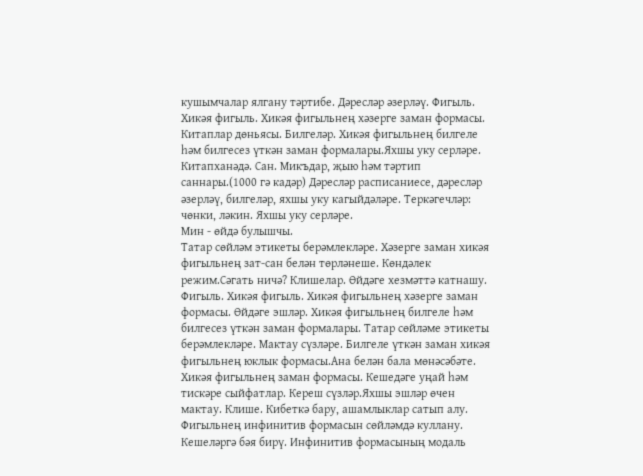кушымчалар ялгану тәртибе. Дәресләр әзерләү. Фигыль. Хикәя фигыль. Хикәя фигыльнең хәзерге заман формасы. Китаплар дөньясы. Билгеләр. Хикәя фигыльнең билгеле һәм билгесез үткән заман формалары.Яхшы уку серләре. Китапханәдә. Сан. Микъдар, җыю һәм тәртип саннары.(1000 гә кадәр) Дәресләр расписаниесе, дәресләр әзерләү, билгеләр, яхшы уку кагыйдәләре. Теркәгечләр: чөнки, ләкин. Яхшы уку серләре.
Мин - өйдә булышчы.
Татар сөйләм этикеты берәмлекләре. Хәзерге заман хикәя фигыльнең зат-сан белән төрләнеше. Көндәлек режим.Сәгать ничә? Клишелар. Өйдәге хезмәттә катнашу. Фигыль. Хикәя фигыль. Хикәя фигыльнең хәзерге заман формасы. Өйдәге эшләр. Хикәя фигыльнең билгеле һәм билгесез үткән заман формалары. Татар сөйләме этикеты берәмлекләре. Мактау сүзләре. Билгеле үткән заман хикәя фигыльнең юклык формасы.Ана белән бала мөнәсәбәте. Хикәя фигыльнең заман формасы. Кешедәге уңай һәм тискәре сыйфатлар. Кереш сүзләр.Яхшы эшләр өчен мактау. Клише. Кибеткә бару, ашамлыклар сатып алу. Фигыльнең инфинитив формасын сөйләмдә куллану. Кешеләргә бәя бирү. Инфинитив формасының модаль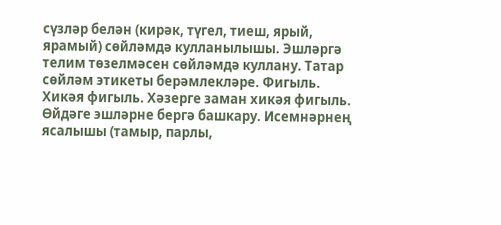сүзләр белән (кирәк, түгел, тиеш, ярый, ярамый) сөйләмдә кулланылышы. Эшләргә телим төзелмәсен сөйләмдә куллану. Татар сөйләм этикеты берәмлекләре. Фигыль. Хикәя фигыль. Хәзерге заман хикәя фигыль. Өйдәге эшләрне бергә башкару. Исемнәрнең ясалышы (тамыр, парлы,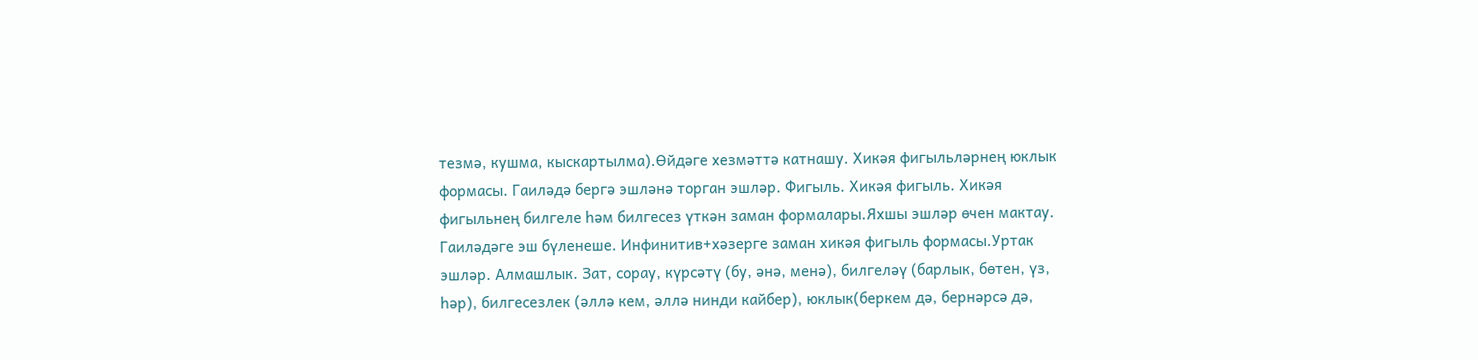тезмә, кушма, кыскартылма).Өйдәге хезмәттә катнашу. Хикәя фигыльләрнең юклык формасы. Гаиләдә бергә эшләнә торган эшләр. Фигыль. Хикәя фигыль. Хикәя фигыльнең билгеле һәм билгесез үткән заман формалары.Яхшы эшләр өчен мактау. Гаилəдəге эш бүленеше. Инфинитив+хәзерге заман хикәя фигыль формасы.Уртак эшләр. Алмашлык. Зат, сорау, күрсәтү (бу, әнә, менә), билгеләү (барлык, бөтен, үз, һәр), билгесезлек (әллә кем, әллә нинди кайбер), юклык(беркем дә, бернәрсә дә,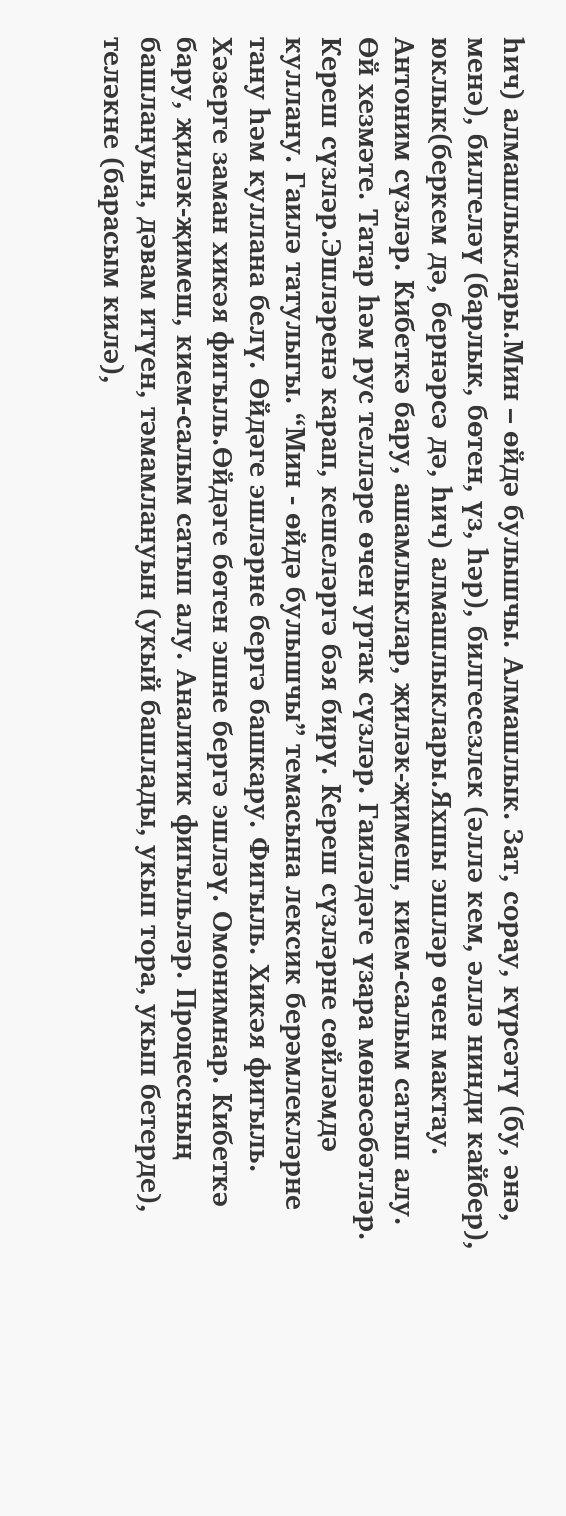һич) алмашлыклары.Мин – өйдә булышчы. Алмашлык. Зат, сорау, күрсәтү (бу, әнә, менә), билгеләү (барлык, бөтен, үз, һәр), билгесезлек (әллә кем, әллә нинди кайбер), юклык(беркем дә, бернәрсә дә, һич) алмашлыклары.Яхшы эшләр өчен мактау. Антоним сүзләр. Кибеткә бару, ашамлыклар, җиләк-җимеш, кием-салым сатып алу. Өй хезмәте. Татар һәм рус телләре өчен уртак сүзләр. Гаиләдәге үзара мөнәсәбәтләр. Кереш сүзләр.Эшләренә карап, кешеләргә бәя бирү. Кереш сүзләрне сөйләмдә куллану. Гаилә татулыгы. “Мин - өйдә булышчы” темасына лексик берәмлекләрне тану һәм куллана белү. Өйдәге эшләрне бергә башкару. Фигыль. Хикәя фигыль. Хәзерге заман хикәя фигыль.Өйдəге бөтен эшне бергə эшләү. Омонимнар. Кибеткә бару, җиләк-җимеш, кием-салым сатып алу. Аналитик фигыльләр. Процессның башлануын, дәвам итүен, тәмамлануын (укый башлады, укып тора, укып бетерде), теләкне (барасым килә),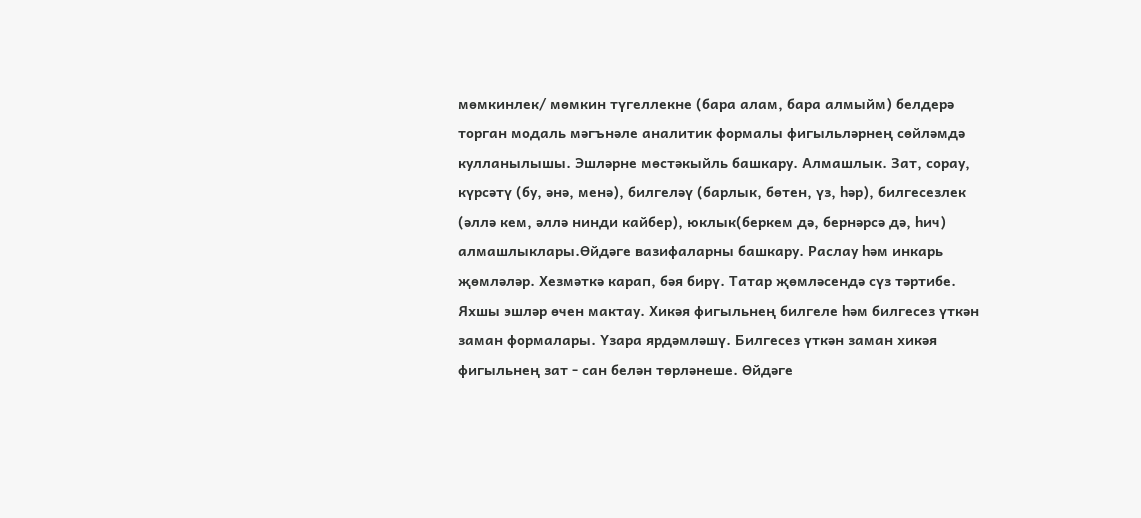мөмкинлек/ мөмкин түгеллекне (бара алам, бара алмыйм) белдерә торган модаль мәгънәле аналитик формалы фигыльләрнең сөйләмдә кулланылышы. Эшләрне мөстәкыйль башкару. Алмашлык. Зат, сорау, күрсәтү (бу, әнә, менә), билгеләү (барлык, бөтен, үз, һәр), билгесезлек (әллә кем, әллә нинди кайбер), юклык(беркем дә, бернәрсә дә, һич) алмашлыклары.Өйдəге вазифаларны башкару. Раслау һәм инкарь җөмләләр. Хезмәткә карап, бәя бирү. Татар җөмләсендә сүз тәртибе. Яхшы эшләр өчен мактау. Хикәя фигыльнең билгеле һәм билгесез үткән заман формалары. Үзара ярдәмләшү. Билгесез үткән заман хикәя фигыльнең зат - сан белән төрләнеше. Өйдәге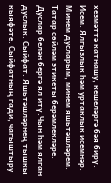хезмәттә катнашу, кешеләргә бәя бирү. Исем. Ялгызлык һәм уртаклык исемнәр.
Минем дусларым, минем яшьтәшләрем.
Татар сөйләм этикеты берәмлекләре. Дуслар белән бергә ял итү.Чын һәм ялган дуслык. Сыйфат. Яшьтәшләрнең тышкы кыяфәте. Сыйфатның гади, чагыштыру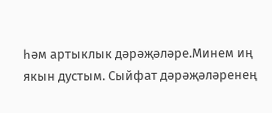һәм артыклык дәрәҗәләре.Минем иң якын дустым. Сыйфат дәрәҗәләренең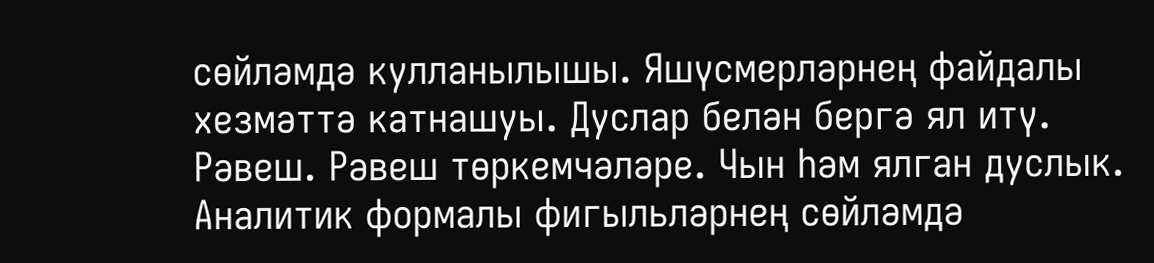сөйләмдә кулланылышы. Яшүсмерләрнең файдалы хезмәттә катнашуы. Дуслар белән бергә ял итү. Рәвеш. Рәвеш төркемчәләре. Чын һәм ялган дуслык. Аналитик формалы фигыльләрнең сөйләмдә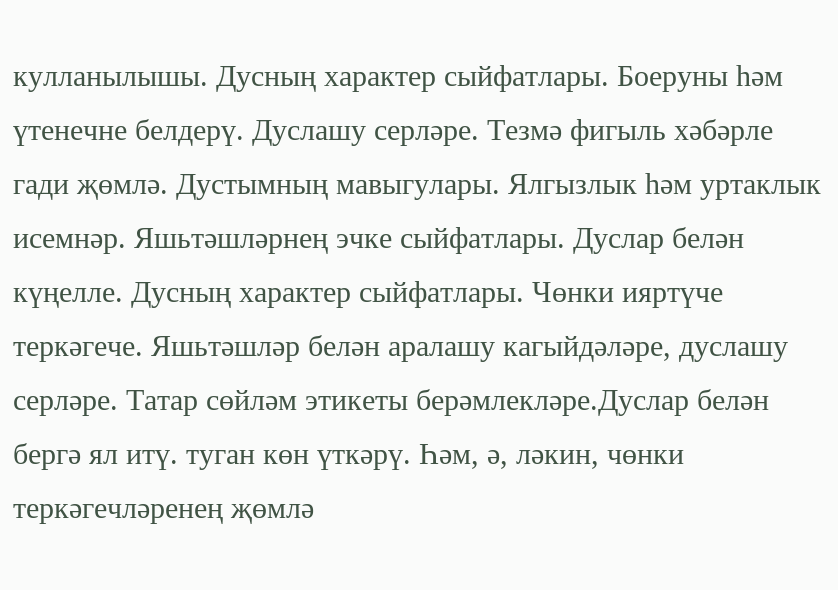кулланылышы. Дусның характер сыйфатлары. Боеруны һәм үтенечне белдерү. Дуслашу серләре. Тезмә фигыль хәбәрле гади җөмлә. Дустымның мавыгулары. Ялгызлык һәм уртаклык исемнәр. Яшьтәшләрнең эчке сыйфатлары. Дуслар белән күңелле. Дусның характер сыйфатлары. Чөнки ияртүче теркәгече. Яшьтәшләр белән аралашу кагыйдәләре, дуслашу серләре. Татар сөйләм этикеты берәмлекләре.Дуслар белән бергә ял итү. туган көн үткәрү. Һәм, ә, ләкин, чөнки теркәгечләренең җөмлә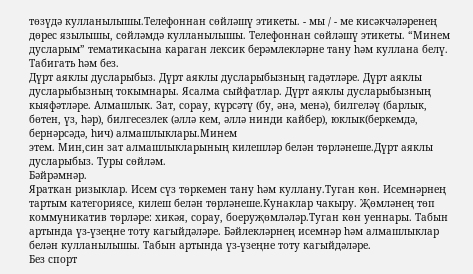төзүдә кулланылышы.Телефоннан сөйләшү этикеты. - мы / - ме кисәкчәләренең дөрес язылышы, сөйләмдә кулланылышы. Телефоннан сөйләшү этикеты. “Минем дусларым” тематикасына караган лексик берәмлекләрне тану һәм куллана белү.
Табигать һәм без.
Дүрт аяклы дусларыбыз. Дүрт аяклы дусларыбызның гадәтләре. Дүрт аяклы дусларыбызның токымнары. Ясалма сыйфатлар. Дүрт аяклы дусларыбызның кыяфәтләре. Алмашлык. Зат, сорау, күрсәтү (бу, әнә, менә), билгеләү (барлык, бөтен, үз, һәр), билгесезлек (әллә кем, әллә нинди кайбер), юклык(беркемдә, бернәрсәдә, һич) алмашлыклары.Минем
этем. Мин,син зат алмашлыкларының килешләр белән төрләнеше.Дүрт аяклы дусларыбыз. Туры сөйләм.
Бәйрәмнәр.
Яраткан ризыклар. Исем сүз төркемен тану һәм куллану.Туган көн. Исемнәрнең тартым категориясе, килеш белән төрләнеше.Кунаклар чакыру. Җөмләнең төп коммуникатив төрләре: хикәя, сорау, боеруҗөмләләр.Туган көн уеннары. Табын артында үз-үзеңне тоту кагыйдәләре. Бәйлекләрнең исемнәр һәм алмашлыклар белән кулланылышы. Табын артында үз-үзеңне тоту кагыйдәләре.
Без спорт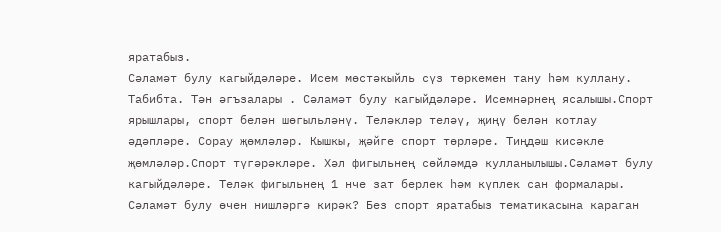яратабыз.
Сәламәт булу кагыйдәләре. Исем мөстәкыйль сүз төркемен тану һәм куллану. Табибта. Тән әгъзалары . Сәламәт булу кагыйдәләре. Исемнәрнең ясалышы.Спорт ярышлары, спорт белән шөгыльләнү. Теләкләр теләү, җиңү белән котлау әдәпләре. Сорау җөмләләр. Кышкы, җәйге спорт төрләре. Тиңдәш кисәкле җөмләләр.Спорт түгәрәкләре. Хәл фигыльнең сөйләмдә кулланылышы.Сәламәт булу кагыйдәләре. Теләк фигыльнең 1 нче зат берлек һәм күплек сан формалары. Сәламәт булу өчен нишләргә кирәк? Без спорт яратабыз тематикасына караган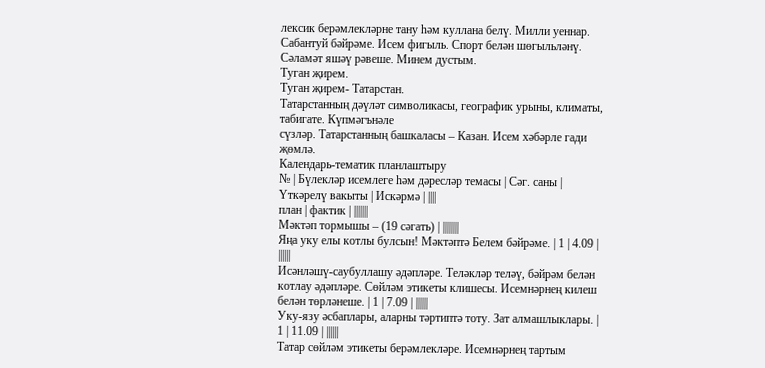лексик берәмлекләрне тану һәм куллана белү. Милли уеннар. Сабантуй бәйрәме. Исем фигыль. Спорт белән шөгыльләнү. Сәламәт яшәү рәвеше. Минем дустым.
Туган җирем.
Туган җирем- Татарстан.
Татарстанның дәүләт символикасы, географик урыны, климаты, табигате. Күпмәгънәле
сүзләр. Татарстанның башкаласы – Казан. Исем хәбәрле гади җөмлә.
Календарь-тематик планлаштыру
№ | Бүлекләр исемлеге һәм дәресләр темасы | Сәг. саны | Үткәрелү вакыты | Искәрмә | ||||
план | фактик | |||||||
Мәктәп тормышы – (19 сәгать) | ||||||||
Яңа уку елы котлы булсын! Мәктәптә Белем бәйрәме. | 1 | 4.09 | ||||||
Исәнләшү-саубуллашу әдәпләре. Теләкләр теләү, бәйрәм белән котлау әдәпләре. Сөйләм этикеты клишесы. Исемнәрнең килеш белән төрләнеше. | 1 | 7.09 | ||||||
Уку-язу әсбаплары, аларны тәртиптә тоту. Зат алмашлыклары. | 1 | 11.09 | ||||||
Татар сөйләм этикеты берәмлекләре. Исемнәрнең тартым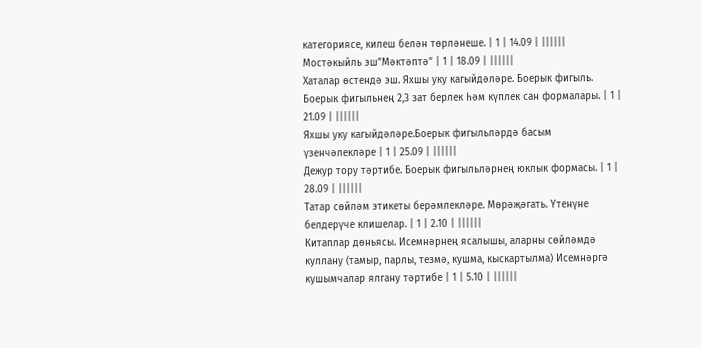категориясе, килеш белән төрләнеше. | 1 | 14.09 | ||||||
Мостәкыйль эш”Мәктәптә” | 1 | 18.09 | ||||||
Хаталар өстендә эш. Яхшы уку кагыйдәләре. Боерык фигыль. Боерык фигыльнең 2,3 зат берлек һәм күплек сан формалары. | 1 | 21.09 | ||||||
Яхшы уку кагыйдәләре.Боерык фигыльләрдә басым үзенчәлекләре | 1 | 25.09 | ||||||
Дежур тору тәртибе. Боерык фигыльләрнең юклык формасы. | 1 | 28.09 | ||||||
Татар сөйләм этикеты берәмлекләре. Мөрәҗәгать. Үтенүне белдерүче клишелар. | 1 | 2.10 | ||||||
Китаплар дөньясы. Исемнәрнең ясалышы, аларны сөйләмдә куллану (тамыр, парлы, тезмә, кушма, кыскартылма) Исемнәргә кушымчалар ялгану тәртибе | 1 | 5.10 | ||||||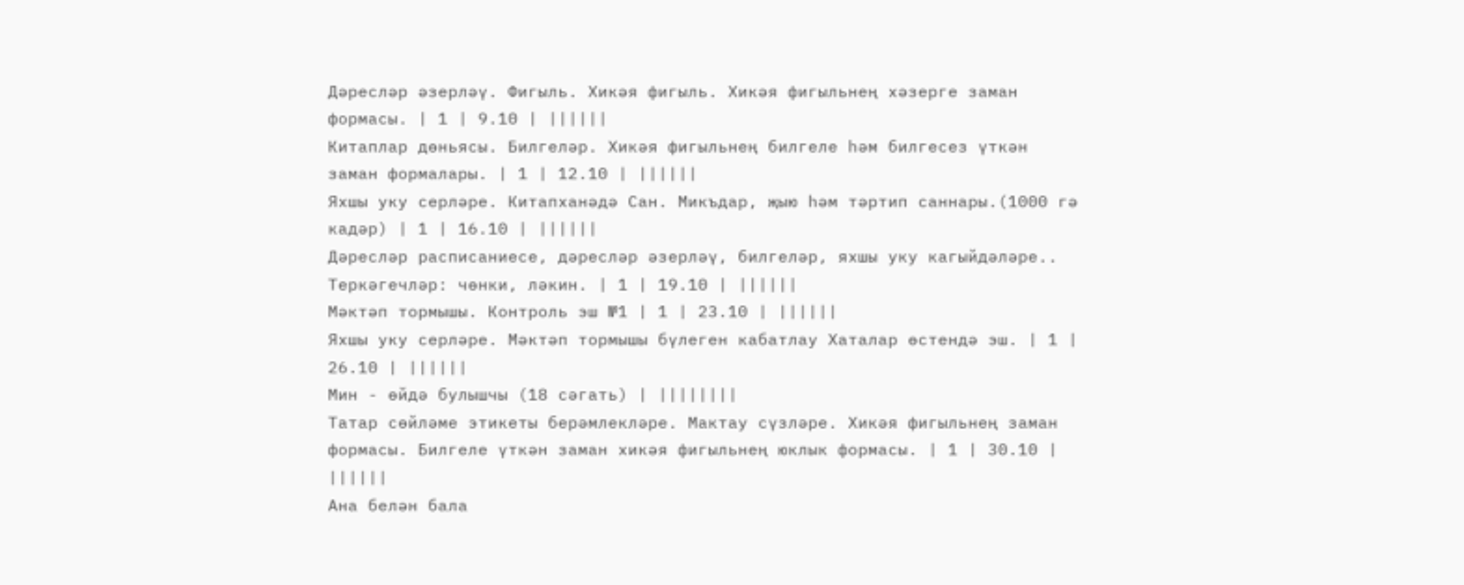Дәресләр әзерләү. Фигыль. Хикәя фигыль. Хикәя фигыльнең хәзерге заман формасы. | 1 | 9.10 | ||||||
Китаплар дөньясы. Билгеләр. Хикәя фигыльнең билгеле һәм билгесез үткән заман формалары. | 1 | 12.10 | ||||||
Яхшы уку серләре. Китапханәдә Сан. Микъдар, җыю һәм тәртип саннары.(1000 гә кадәр) | 1 | 16.10 | ||||||
Дәресләр расписаниесе, дәресләр әзерләү, билгеләр, яхшы уку кагыйдәләре.. Теркәгечләр: чөнки, ләкин. | 1 | 19.10 | ||||||
Мәктәп тормышы. Контроль эш №1 | 1 | 23.10 | ||||||
Яхшы уку серләре. Мәктәп тормышы бүлеген кабатлау Хаталар өстендә эш. | 1 | 26.10 | ||||||
Мин - өйдә булышчы (18 сәгать) | ||||||||
Татар сөйләме этикеты берәмлекләре. Мактау сүзләре. Хикәя фигыльнең заман формасы. Билгеле үткән заман хикәя фигыльнең юклык формасы. | 1 | 30.10 | ||||||
Ана белән бала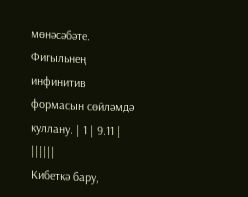мөнәсәбәте. Фигыльнең инфинитив формасын сөйләмдә куллану. | 1 | 9.11 | ||||||
Кибеткә бару,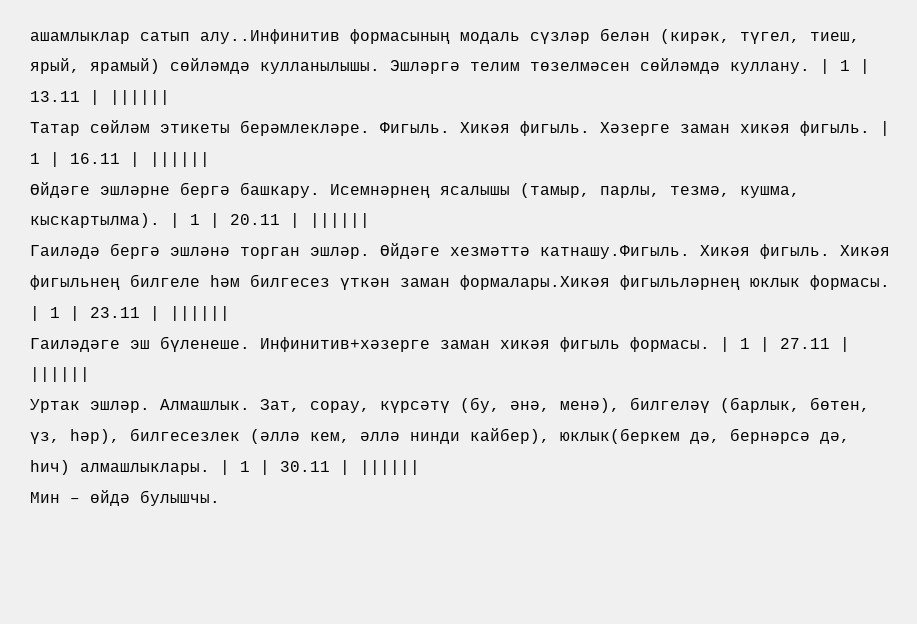ашамлыклар сатып алу..Инфинитив формасының модаль сүзләр белән (кирәк, түгел, тиеш, ярый, ярамый) сөйләмдә кулланылышы. Эшләргә телим төзелмәсен сөйләмдә куллану. | 1 | 13.11 | ||||||
Татар сөйләм этикеты берәмлекләре. Фигыль. Хикәя фигыль. Хәзерге заман хикәя фигыль. | 1 | 16.11 | ||||||
Өйдәге эшләрне бергә башкару. Исемнәрнең ясалышы (тамыр, парлы, тезмә, кушма, кыскартылма). | 1 | 20.11 | ||||||
Гаиләдә бергә эшләнә торган эшләр. Өйдәге хезмәттә катнашу.Фигыль. Хикәя фигыль. Хикәя фигыльнең билгеле һәм билгесез үткән заман формалары.Хикәя фигыльләрнең юклык формасы. | 1 | 23.11 | ||||||
Гаилəдəге эш бүленеше. Инфинитив+хәзерге заман хикәя фигыль формасы. | 1 | 27.11 | ||||||
Уртак эшләр. Алмашлык. Зат, сорау, күрсәтү (бу, әнә, менә), билгеләү (барлык, бөтен, үз, һәр), билгесезлек (әллә кем, әллә нинди кайбер), юклык(беркем дә, бернәрсә дә, һич) алмашлыклары. | 1 | 30.11 | ||||||
Мин – өйдә булышчы.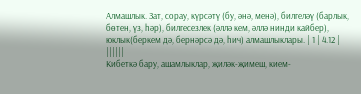Алмашлык. Зат, сорау, күрсәтү (бу, әнә, менә), билгеләү (барлык, бөтен, үз, һәр), билгесезлек (әллә кем, әллә нинди кайбер), юклык(беркем дә, бернәрсә дә, һич) алмашлыклары. | 1 | 4.12 | ||||||
Кибеткә бару, ашамлыклар, җиләк-җимеш, кием-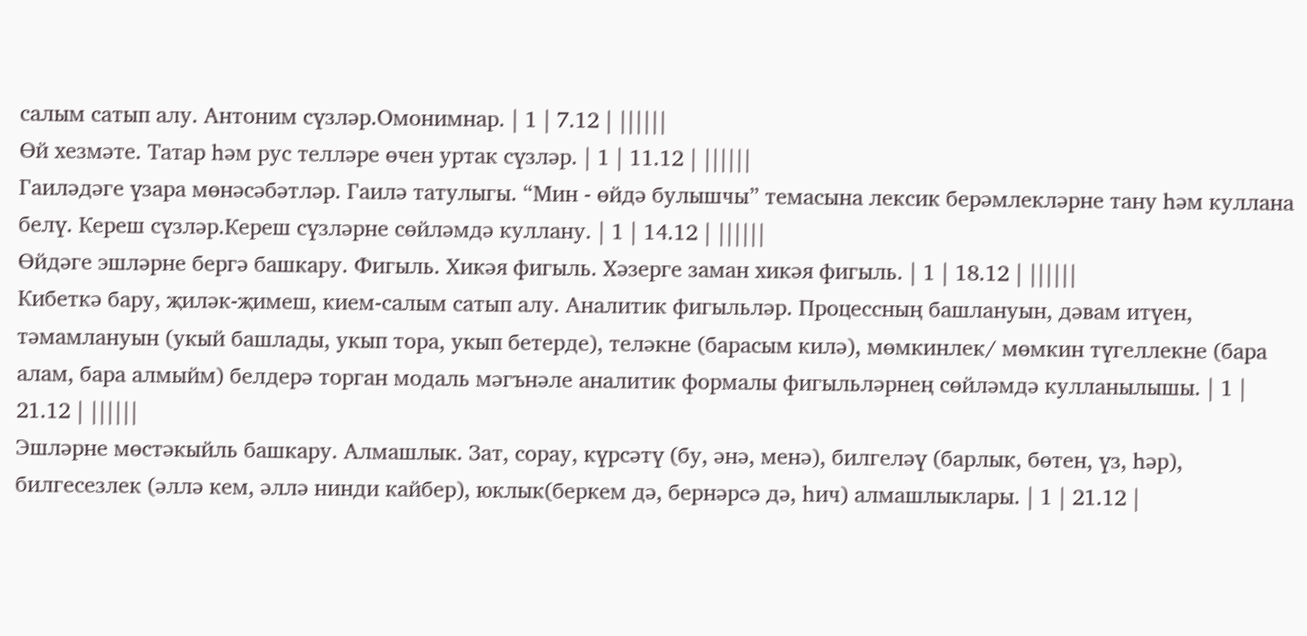салым сатып алу. Антоним сүзләр.Омонимнар. | 1 | 7.12 | ||||||
Өй хезмәте. Татар һәм рус телләре өчен уртак сүзләр. | 1 | 11.12 | ||||||
Гаиләдәге үзара мөнәсәбәтләр. Гаилә татулыгы. “Мин - өйдә булышчы” темасына лексик берәмлекләрне тану һәм куллана белү. Кереш сүзләр.Кереш сүзләрне сөйләмдә куллану. | 1 | 14.12 | ||||||
Өйдәге эшләрне бергә башкару. Фигыль. Хикәя фигыль. Хәзерге заман хикәя фигыль. | 1 | 18.12 | ||||||
Кибеткә бару, җиләк-җимеш, кием-салым сатып алу. Аналитик фигыльләр. Процессның башлануын, дәвам итүен, тәмамлануын (укый башлады, укып тора, укып бетерде), теләкне (барасым килә), мөмкинлек/ мөмкин түгеллекне (бара алам, бара алмыйм) белдерә торган модаль мәгънәле аналитик формалы фигыльләрнең сөйләмдә кулланылышы. | 1 | 21.12 | ||||||
Эшләрне мөстәкыйль башкару. Алмашлык. Зат, сорау, күрсәтү (бу, әнә, менә), билгеләү (барлык, бөтен, үз, һәр), билгесезлек (әллә кем, әллә нинди кайбер), юклык(беркем дә, бернәрсә дә, һич) алмашлыклары. | 1 | 21.12 |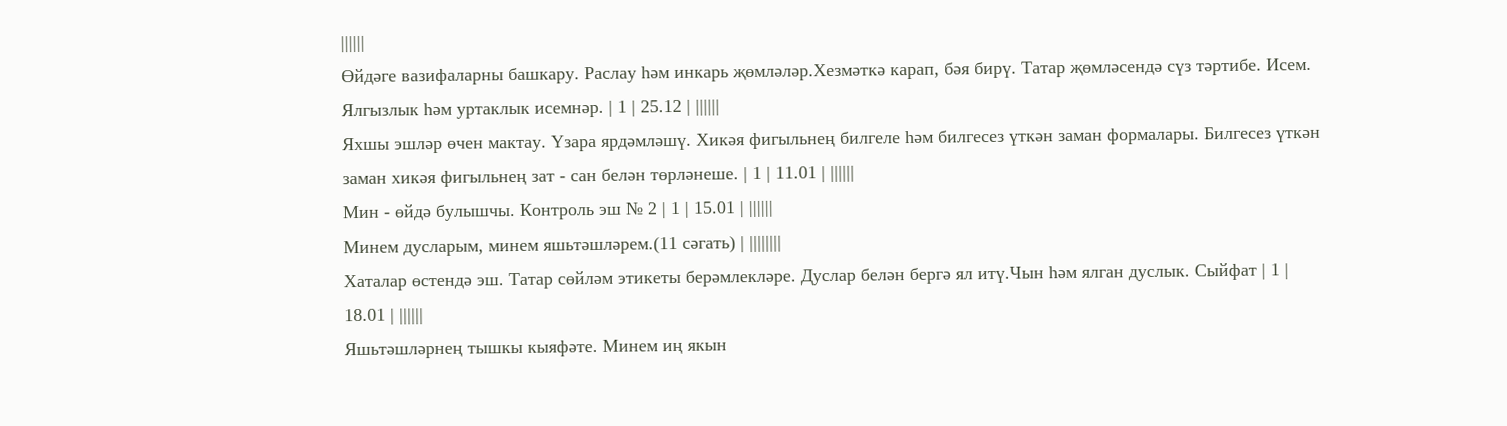||||||
Өйдəге вазифаларны башкару. Раслау һәм инкарь җөмләләр.Хезмәткә карап, бәя бирү. Татар җөмләсендә сүз тәртибе. Исем. Ялгызлык һәм уртаклык исемнәр. | 1 | 25.12 | ||||||
Яхшы эшләр өчен мактау. Үзара ярдәмләшү. Хикәя фигыльнең билгеле һәм билгесез үткән заман формалары. Билгесез үткән заман хикәя фигыльнең зат - сан белән төрләнеше. | 1 | 11.01 | ||||||
Мин - өйдә булышчы. Контроль эш № 2 | 1 | 15.01 | ||||||
Минем дусларым, минем яшьтәшләрем.(11 сәгать) | ||||||||
Хаталар өстендә эш. Татар сөйләм этикеты берәмлекләре. Дуслар белән бергә ял итү.Чын һәм ялган дуслык. Сыйфат | 1 | 18.01 | ||||||
Яшьтәшләрнең тышкы кыяфәте. Минем иң якын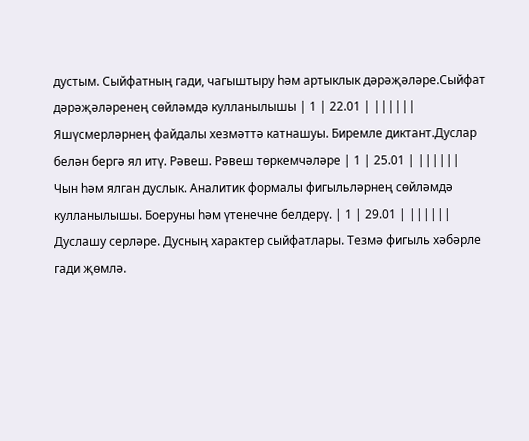дустым. Сыйфатның гади, чагыштыру һәм артыклык дәрәҗәләре.Сыйфат дәрәҗәләренең сөйләмдә кулланылышы | 1 | 22.01 | ||||||
Яшүсмерләрнең файдалы хезмәттә катнашуы. Биремле диктант.Дуслар белән бергә ял итү. Рәвеш. Рәвеш төркемчәләре | 1 | 25.01 | ||||||
Чын һәм ялган дуслык. Аналитик формалы фигыльләрнең сөйләмдә кулланылышы. Боеруны һәм үтенечне белдерү. | 1 | 29.01 | ||||||
Дуслашу серләре. Дусның характер сыйфатлары. Тезмә фигыль хәбәрле гади җөмлә.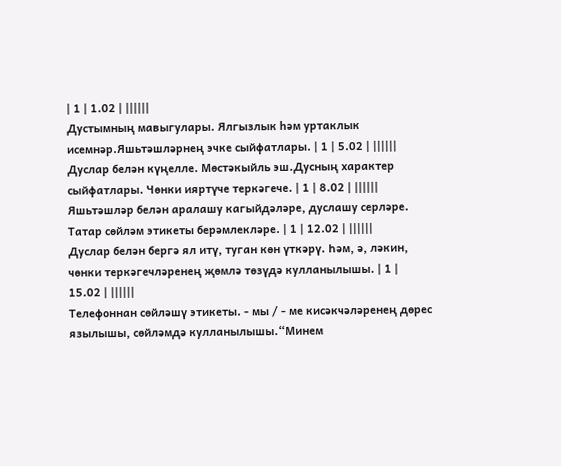| 1 | 1.02 | ||||||
Дустымның мавыгулары. Ялгызлык һәм уртаклык исемнәр.Яшьтәшләрнең эчке сыйфатлары. | 1 | 5.02 | ||||||
Дуслар белән күңелле. Мөстәкыйль эш.Дусның характер сыйфатлары. Чөнки ияртүче теркәгече. | 1 | 8.02 | ||||||
Яшьтәшләр белән аралашу кагыйдәләре, дуслашу серләре. Татар сөйләм этикеты берәмлекләре. | 1 | 12.02 | ||||||
Дуслар белән бергә ял итү, туган көн үткәрү. Һәм, ә, ләкин, чөнки теркәгечләренең җөмлә төзүдә кулланылышы. | 1 | 15.02 | ||||||
Телефоннан сөйләшү этикеты. - мы / - ме кисәкчәләренең дөрес язылышы, сөйләмдә кулланылышы.“Минем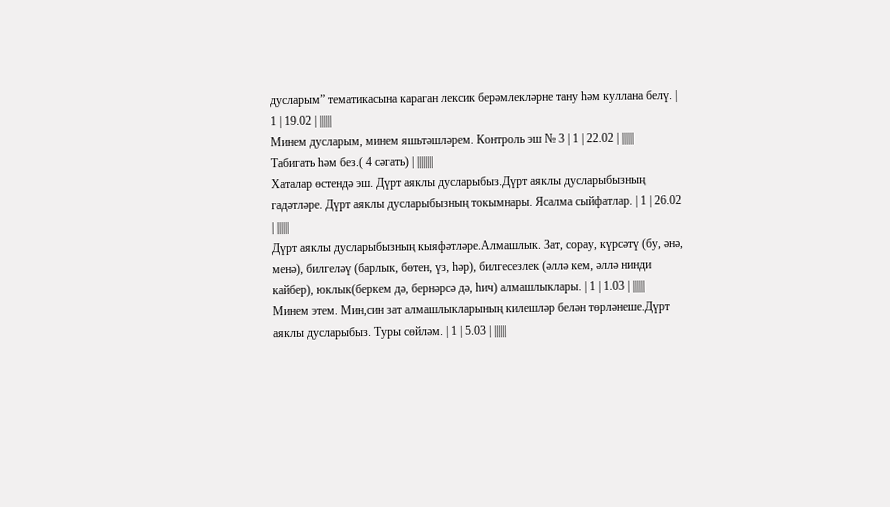дусларым” тематикасына караган лексик берәмлекләрне тану һәм куллана белү. | 1 | 19.02 | ||||||
Минем дусларым, минем яшьтәшләрем. Контроль эш № 3 | 1 | 22.02 | ||||||
Табигать һәм без.( 4 сәгать) | ||||||||
Хаталар өстендә эш. Дүрт аяклы дусларыбыз.Дүрт аяклы дусларыбызның гадәтләре. Дүрт аяклы дусларыбызның токымнары. Ясалма сыйфатлар. | 1 | 26.02 | ||||||
Дүрт аяклы дусларыбызның кыяфәтләре.Алмашлык. Зат, сорау, күрсәтү (бу, әнә, менә), билгеләү (барлык, бөтен, үз, һәр), билгесезлек (әллә кем, әллә нинди кайбер), юклык(беркем дә, бернәрсә дә, һич) алмашлыклары. | 1 | 1.03 | ||||||
Минем этем. Мин,син зат алмашлыкларының килешләр белән төрләнеше.Дүрт аяклы дусларыбыз. Туры сөйләм. | 1 | 5.03 | ||||||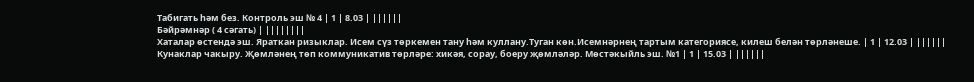Табигать һәм без. Контроль эш № 4 | 1 | 8.03 | ||||||
Бәйрәмнәр ( 4 сәгать) | ||||||||
Хаталар өстендә эш. Яраткан ризыклар. Исем сүз төркемен тану һәм куллану.Туган көн.Исемнәрнең тартым категориясе, килеш белән төрләнеше. | 1 | 12.03 | ||||||
Кунаклар чакыру. Җөмләнең төп коммуникатив төрләре: хикәя, сорау, боеру җөмләләр. Мөстәкыйль эш. №1 | 1 | 15.03 | ||||||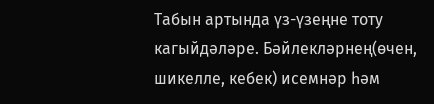Табын артында үз-үзеңне тоту кагыйдәләре. Бәйлекләрнең(өчен, шикелле, кебек) исемнәр һәм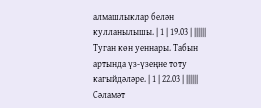алмашлыклар белән кулланылышы. | 1 | 19.03 | ||||||
Туган көн уеннары. Табын артында үз-үзеңне тоту кагыйдәләре. | 1 | 22.03 | ||||||
Сәламәт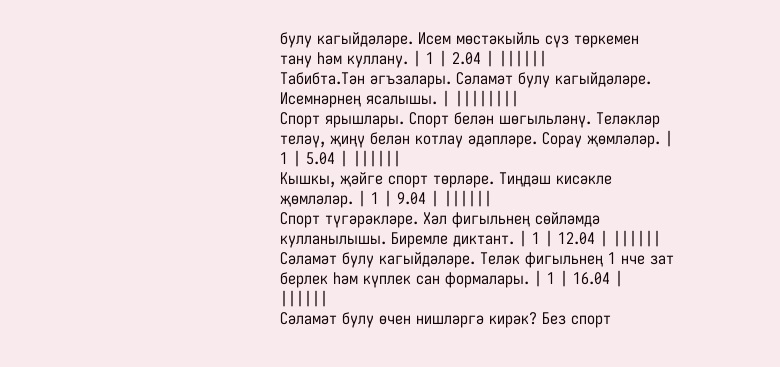булу кагыйдәләре. Исем мөстәкыйль сүз төркемен тану һәм куллану. | 1 | 2.04 | ||||||
Табибта.Тән әгъзалары. Сәламәт булу кагыйдәләре. Исемнәрнең ясалышы. | ||||||||
Спорт ярышлары. Спорт белән шөгыльләнү. Теләкләр теләү, җиңү белән котлау әдәпләре. Сорау җөмләләр. | 1 | 5.04 | ||||||
Кышкы, җәйге спорт төрләре. Тиңдәш кисәкле җөмләләр. | 1 | 9.04 | ||||||
Спорт түгәрәкләре. Хәл фигыльнең сөйләмдә кулланылышы. Биремле диктант. | 1 | 12.04 | ||||||
Сәламәт булу кагыйдәләре. Теләк фигыльнең 1 нче зат берлек һәм күплек сан формалары. | 1 | 16.04 | ||||||
Сәламәт булу өчен нишләргә кирәк? Без спорт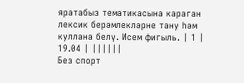яратабыз тематикасына караган лексик берәмлекләрне тану һәм куллана белү. Исем фигыль. | 1 | 19.04 | ||||||
Без спорт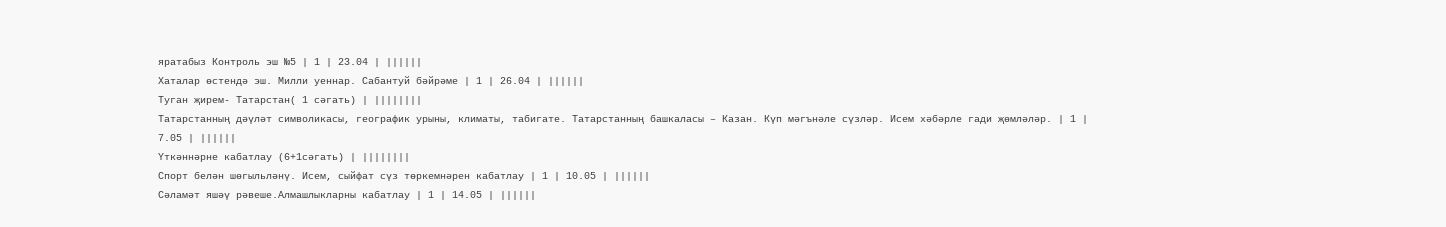яратабыз Контроль эш №5 | 1 | 23.04 | ||||||
Хаталар өстендә эш. Милли уеннар. Сабантуй бәйрәме | 1 | 26.04 | ||||||
Туган җирем- Татарстан( 1 сәгать) | ||||||||
Татарстанның дәүләт символикасы, географик урыны, климаты, табигате. Татарстанның башкаласы – Казан. Күп мәгънәле сүзләр. Исем хәбәрле гади җөмләләр. | 1 | 7.05 | ||||||
Үткәннәрне кабатлау (6+1сәгать) | ||||||||
Спорт белән шөгыльләнү. Исем, сыйфат сүз төркемнәрен кабатлау | 1 | 10.05 | ||||||
Сәламәт яшәү рәвеше.Алмашлыкларны кабатлау | 1 | 14.05 | ||||||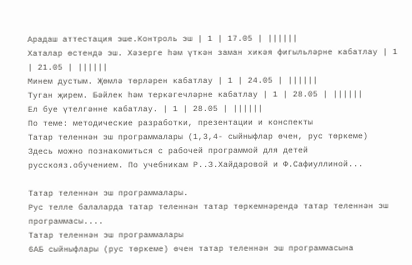Арадаш аттестация эше.Контроль эш | 1 | 17.05 | ||||||
Хаталар өстендә эш. Хәзерге һәм үткән заман хикәя фигыльләрне кабатлау | 1 | 21.05 | ||||||
Минем дустым. Җөмлә төрләрен кабатлау | 1 | 24.05 | ||||||
Туган җирем. Бәйлек һәм теркәгечләрне кабатлау | 1 | 28.05 | ||||||
Ел буе үтелгәнне кабатлау. | 1 | 28.05 | ||||||
По теме: методические разработки, презентации и конспекты
Татар теленнән эш программалары (1,3,4- сыйныфлар өчен, рус төркеме)
Здесь можно познакомиться с рабочей программой для детей русскояз.обучением. По учебникам Р..З.Хайдаровой и Ф.Сафиуллиной...

Татар теленнән эш программалары.
Рус телле балаларда татар теленнән татар төркемнәрендә татар теленнән эш программасы....
Татар теленнән эш программалары
6АБ сыйныфлары (рус төркеме) өчен татар теленнән эш программасына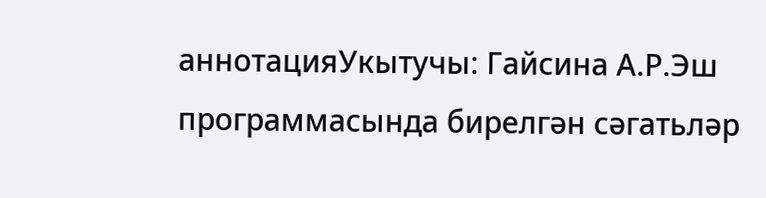аннотацияУкытучы: Гайсина А.Р.Эш программасында бирелгән сәгатьләр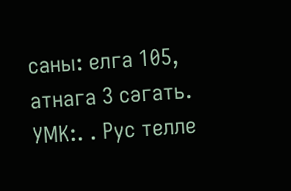саны: елга 105, атнага 3 сәгать. УМК:. . Рус телле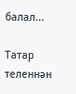балал...

Татар теленнән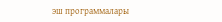эш программалары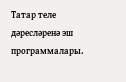Татар теле дәресләренә эш программалары.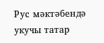Рус мәктәбендә укучы татар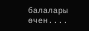балалары өчен....